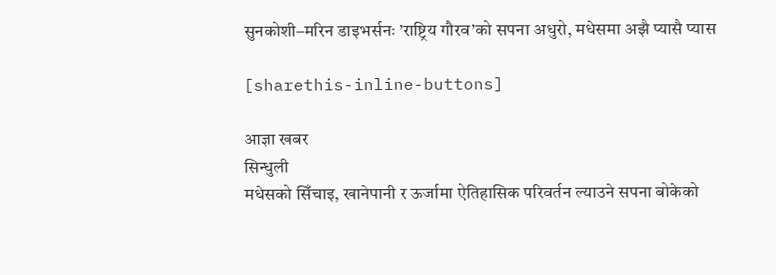सुनकोशी–मरिन डाइभर्सनः ’राष्ट्रिय गौरव’को सपना अधुरो, मधेसमा अझै प्यासै प्यास

[sharethis-inline-buttons]

आज्ञा खबर
सिन्धुली
मधेसको सिँचाइ, खानेपानी र ऊर्जामा ऐतिहासिक परिवर्तन ल्याउने सपना बोकेको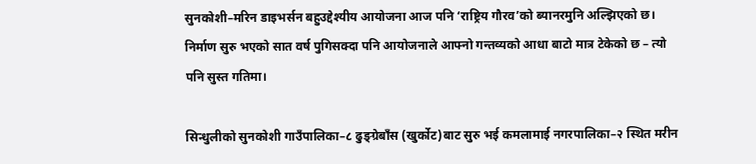सुनकोशी–मरिन डाइभर्सन बहुउद्देश्यीय आयोजना आज पनि ‘राष्ट्रिय गौरव’को ब्यानरमुनि अल्झिएको छ। निर्माण सुरु भएको सात वर्ष पुगिसक्दा पनि आयोजनाले आफ्नो गन्तव्यको आधा बाटो मात्र टेकेको छ – त्यो पनि सुस्त गतिमा।

सिन्धुलीको सुनकोशी गाउँपालिका–८ ढुङ्ग्रेबाँस (खुर्कोट)बाट सुरु भई कमलामाई नगरपालिका–२ स्थित मरीन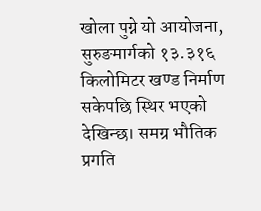खोला पुग्ने यो आयोजना, सुरुङमार्गको १३.३१६ किलोमिटर खण्ड निर्माण सकेपछि स्थिर भएको देखिन्छ। समग्र भौतिक प्रगति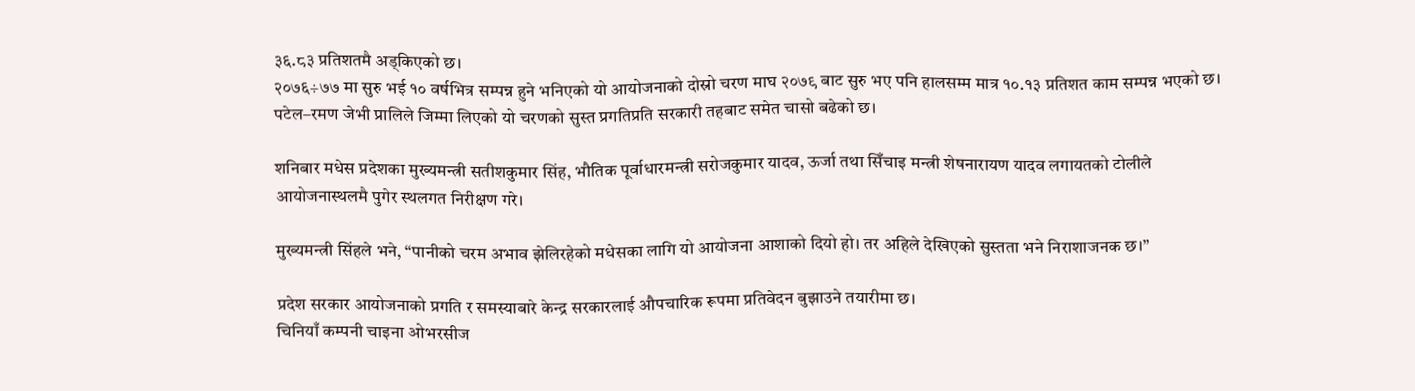३६.८३ प्रतिशतमै अड्किएको छ।
२०७६÷७७ मा सुरु भई १० वर्षभित्र सम्पन्न हुने भनिएको यो आयोजनाको दोस्रो चरण माघ २०७९ बाट सुरु भए पनि हालसम्म मात्र १०.१३ प्रतिशत काम सम्पन्न भएको छ। पटेल–रमण जेभी प्रालिले जिम्मा लिएको यो चरणको सुस्त प्रगतिप्रति सरकारी तहबाट समेत चासो बढेको छ।

शनिबार मधेस प्रदेशका मुख्यमन्त्री सतीशकुमार सिंह, भौतिक पूर्वाधारमन्त्री सरोजकुमार यादव, ऊर्जा तथा सिँचाइ मन्त्री शेषनारायण यादव लगायतको टोलीले आयोजनास्थलमै पुगेर स्थलगत निरीक्षण गरे।

मुख्यमन्त्री सिंहले भने, “पानीको चरम अभाव झेलिरहेको मधेसका लागि यो आयोजना आशाको दियो हो। तर अहिले देखिएको सुस्तता भने निराशाजनक छ।”

प्रदेश सरकार आयोजनाको प्रगति र समस्याबारे केन्द्र सरकारलाई औपचारिक रूपमा प्रतिवेदन बुझाउने तयारीमा छ।
चिनियाँ कम्पनी चाइना ओभरसीज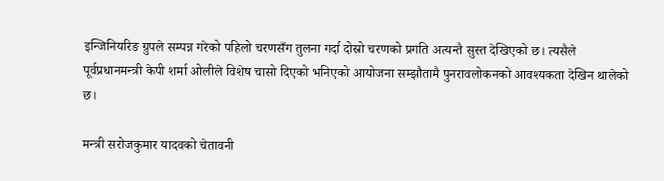इन्जिनियरिङ ग्रुपले सम्पन्न गरेको पहिलो चरणसँग तुलना गर्दा दोस्रो चरणको प्रगति अत्यन्तै सुस्त देखिएको छ। त्यसैले पूर्वप्रधानमन्त्री केपी शर्मा ओलीले विशेष चासो दिएको भनिएको आयोजना सम्झौतामै पुनरावलोकनको आवश्यकता देखिन थालेको छ।

मन्त्री सरोजकुमार यादवको चेतावनी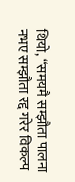थियो, “समयमै सम्झौता पालना नभए सम्झौता रद्द गरेर विकल्प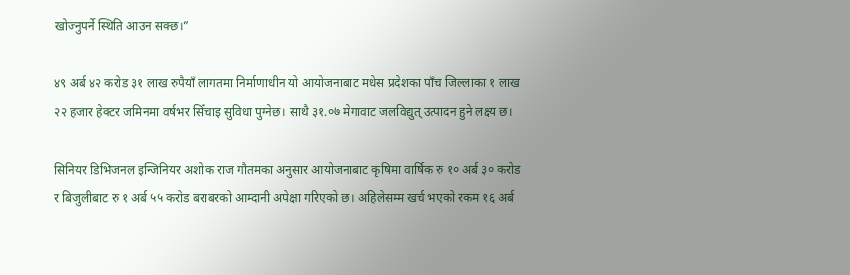खोज्नुपर्ने स्थिति आउन सक्छ।”

४९ अर्ब ४२ करोड ३१ लाख रुपैयाँ लागतमा निर्माणाधीन यो आयोजनाबाट मधेस प्रदेशका पाँच जिल्लाका १ लाख २२ हजार हेक्टर जमिनमा वर्षभर सिँचाइ सुविधा पुग्नेछ। साथै ३१.०७ मेगावाट जलविद्युत् उत्पादन हुने लक्ष्य छ।

सिनियर डिभिजनल इन्जिनियर अशोक राज गौतमका अनुसार आयोजनाबाट कृषिमा वार्षिक रु १० अर्ब ३० करोड र बिजुलीबाट रु १ अर्ब ५५ करोड बराबरको आम्दानी अपेक्षा गरिएको छ। अहिलेसम्म खर्च भएको रकम १६ अर्ब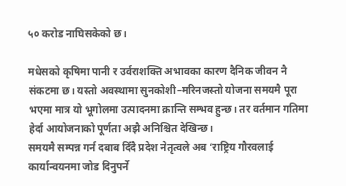५० करोड नाघिसकेको छ।

मधेसको कृषिमा पानी र उर्वराशक्ति अभावका कारण दैनिक जीवन नै संकटमा छ। यस्तो अवस्थामा सुनकोशी–मरिनजस्तो योजना समयमै पूरा भएमा मात्र यो भूगोलमा उत्पादनमा क्रान्ति सम्भव हुन्छ। तर वर्तमान गतिमा हेर्दा आयोजनाको पूर्णता अझै अनिश्चित देखिन्छ।
समयमै सम्पन्न गर्न दबाब दिँदै प्रदेश नेतृत्वले अब ‘राष्ट्रिय गौरवलाई कार्यान्वयनमा जोड दिनुपर्ने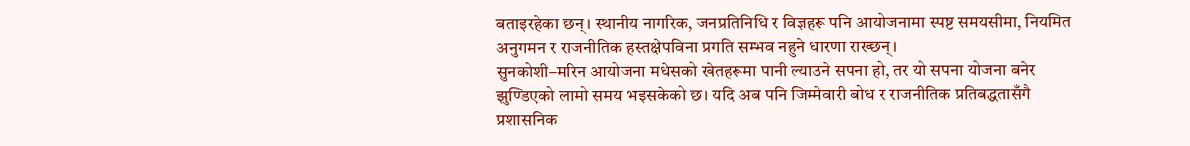बताइरहेका छन्। स्थानीय नागरिक, जनप्रतिनिधि र विज्ञहरू पनि आयोजनामा स्पष्ट समयसीमा, नियमित अनुगमन र राजनीतिक हस्तक्षेपविना प्रगति सम्भव नहुने धारणा राख्छन्।
सुनकोशी–मरिन आयोजना मधेसको खेतहरूमा पानी ल्याउने सपना हो, तर यो सपना योजना बनेर झुण्डिएको लामो समय भइसकेको छ। यदि अब पनि जिम्मेवारी बोध र राजनीतिक प्रतिबद्धतासँगै प्रशासनिक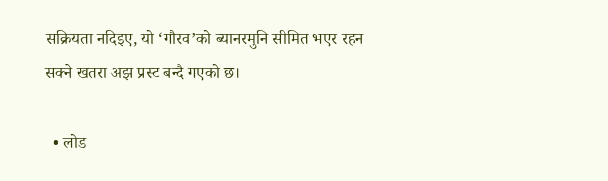सक्रियता नदिइए, यो ‘गौरव’को ब्यानरमुनि सीमित भएर रहन सक्ने खतरा अझ प्रस्ट बन्दै गएको छ।

  • लोड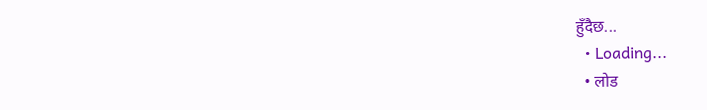हुँदैछ...
  • Loading...
  • लोड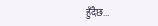हुँदैछ...